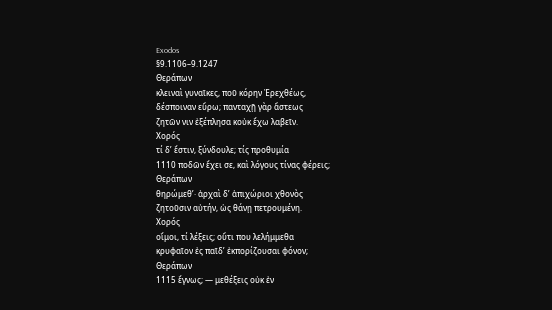Exodos
§9.1106–9.1247
Θεράπων
κλειναὶ γυναῖκες, ποῦ κόρην Ἐρεχθέως,
δέσποιναν εὕρω; πανταχῇ γὰρ ἄστεως
ζητῶν νιν ἐξέπλησα κοὐκ ἔχω λαβεῖν.
Χορός
τί δʼ ἔστιν, ξύνδουλε; τίς προθυμία
1110 ποδῶν ἔχει σε, καὶ λόγους τίνας φέρεις;
Θεράπων
θηρώμεθʼ· ἀρχαὶ δʼ ἁπιχώριοι χθονὸς
ζητοῦσιν αὐτήν, ὡς θάνῃ πετρουμένη.
Χορός
οἴμοι, τί λέξεις; οὔτι που λελήμμεθα
κρυφαῖον ἐς παῖδʼ ἐκπορίζουσαι φόνον;
Θεράπων
1115 ἔγνως; — μεθέξεις οὐκ ἐν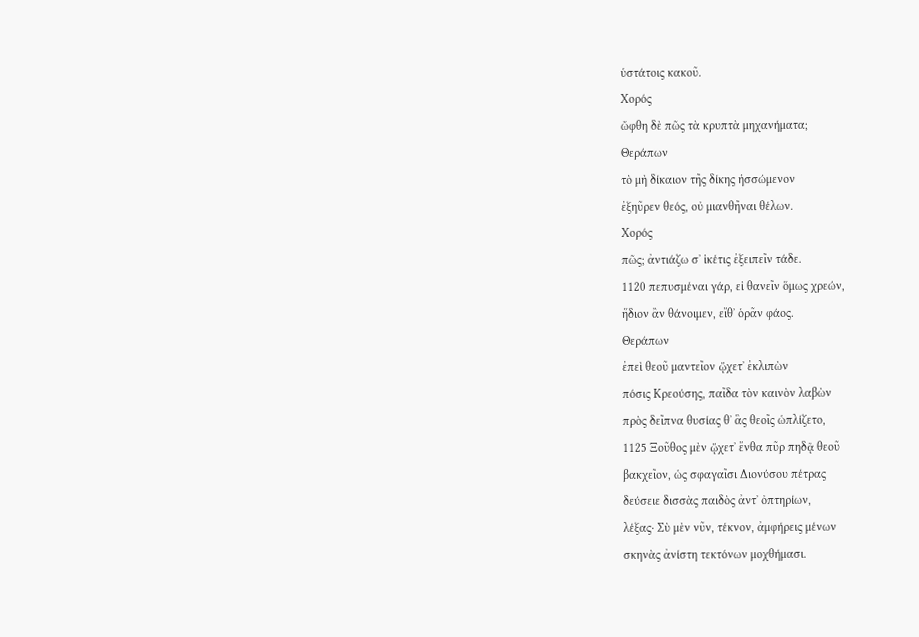ὑστάτοις κακοῦ.
Χορός
ὤφθη δὲ πῶς τὰ κρυπτὰ μηχανήματα;
Θεράπων
τὸ μὴ δίκαιον τῆς δίκης ἡσσώμενον
ἐξηῦρεν θεός, οὐ μιανθῆναι θέλων.
Χορός
πῶς; ἀντιάζω σʼ ἱκέτις ἐξειπεῖν τάδε.
1120 πεπυσμέναι γάρ, εἰ θανεῖν ὅμως χρεών,
ἥδιον ἂν θάνοιμεν, εἴθʼ ὁρᾶν φάος.
Θεράπων
ἐπεὶ θεοῦ μαντεῖον ᾤχετʼ ἐκλιπὼν
πόσις Κρεούσης, παῖδα τὸν καινὸν λαβὼν
πρὸς δεῖπνα θυσίας θʼ ἃς θεοῖς ὡπλίζετο,
1125 Ξοῦθος μὲν ᾤχετʼ ἔνθα πῦρ πηδᾷ θεοῦ
βακχεῖον, ὡς σφαγαῖσι Διονύσου πέτρας
δεύσειε δισσὰς παιδὸς ἀντʼ ὀπτηρίων,
λέξας· Σὺ μὲν νῦν, τέκνον, ἀμφήρεις μένων
σκηνὰς ἀνίστη τεκτόνων μοχθήμασι.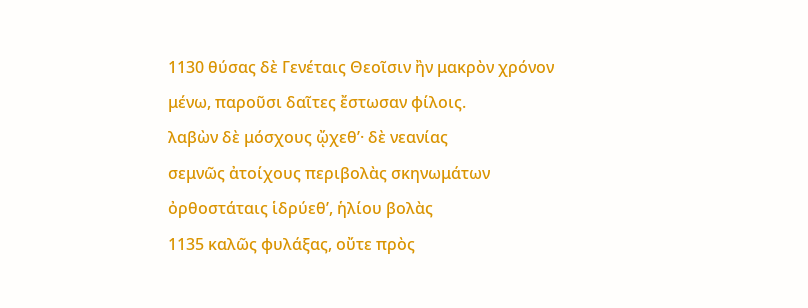1130 θύσας δὲ Γενέταις Θεοῖσιν ἢν μακρὸν χρόνον
μένω, παροῦσι δαῖτες ἔστωσαν φίλοις.
λαβὼν δὲ μόσχους ᾤχεθʼ· δὲ νεανίας
σεμνῶς ἀτοίχους περιβολὰς σκηνωμάτων
ὀρθοστάταις ἱδρύεθʼ, ἡλίου βολὰς
1135 καλῶς φυλάξας, οὔτε πρὸς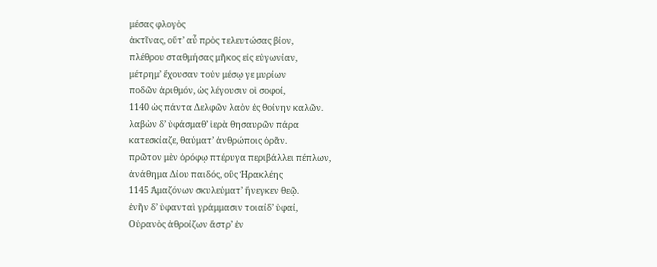μέσας φλογὸς
ἀκτῖνας, οὔτʼ αὖ πρὸς τελευτώσας βίον,
πλέθρου σταθμήσας μῆκος εἰς εὐγωνίαν,
μέτρημʼ ἔχουσαν τοὐν μέσῳ γε μυρίων
ποδῶν ἀριθμόν, ὡς λέγουσιν οἱ σοφοί,
1140 ὡς πάντα Δελφῶν λαὸν ἐς θοίνην καλῶν.
λαβὼν δʼ ὑφάσμαθʼ ἱερὰ θησαυρῶν πάρα
κατεσκίαζε, θαύματʼ ἀνθρώποις ὁρᾶν.
πρῶτον μὲν ὀρόφῳ πτέρυγα περιβάλλει πέπλων,
ἀνάθημα Δίου παιδός, οὓς Ἡρακλέης
1145 Ἀμαζόνων σκυλεύματʼ ἤνεγκεν θεῷ.
ἐνῆν δʼ ὑφανταὶ γράμμασιν τοιαίδʼ ὑφαί,
Οὐρανὸς ἀθροίζων ἄστρʼ ἐν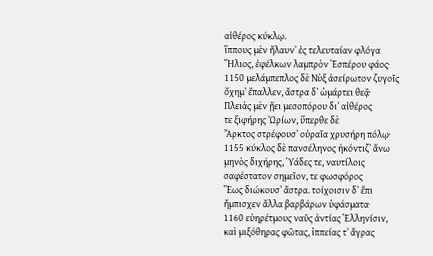αἰθέρος κύκλῳ.
ἵππους μὲν ἤλαυνʼ ἐς τελευταίαν φλόγα
Ἥλιος, ἐφέλκων λαμπρὸν Ἑσπέρου φάος·
1150 μελάμπεπλος δὲ Νὺξ ἀσείρωτον ζυγοῖς
ὄχημʼ ἔπαλλεν, ἄστρα δʼ ὡμάρτει θεᾷ·
Πλειὰς μὲν ᾔει μεσοπόρου διʼ αἰθέρος
τε ξιφήρης Ὠρίων, ὕπερθε δὲ
Ἄρκτος στρέφουσʼ οὐραῖα χρυσήρη πόλῳ·
1155 κύκλος δὲ πανσέληνος ἠκόντιζʼ ἄνω
μηνὸς διχήρης, Ὑάδες τε, ναυτίλοις
σαφέστατον σημεῖον, τε φωσφόρος
Ἕως διώκουσʼ ἄστρα. τοίχοισιν δʼ ἔπι
ἤμπισχεν ἄλλα βαρβάρων ὑφάσματα·
1160 εὐηρέτμους ναῦς ἀντίας Ἑλληνίσιν,
καὶ μιξόθηρας φῶτας, ἱππείας τʼ ἄγρας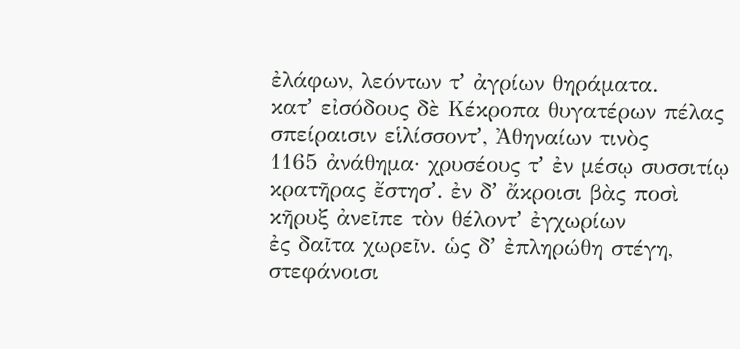ἐλάφων, λεόντων τʼ ἀγρίων θηράματα.
κατʼ εἰσόδους δὲ Κέκροπα θυγατέρων πέλας
σπείραισιν εἱλίσσοντʼ, Ἀθηναίων τινὸς
1165 ἀνάθημα· χρυσέους τʼ ἐν μέσῳ συσσιτίῳ
κρατῆρας ἔστησʼ. ἐν δʼ ἄκροισι βὰς ποσὶ
κῆρυξ ἀνεῖπε τὸν θέλοντʼ ἐγχωρίων
ἐς δαῖτα χωρεῖν. ὡς δʼ ἐπληρώθη στέγη,
στεφάνοισι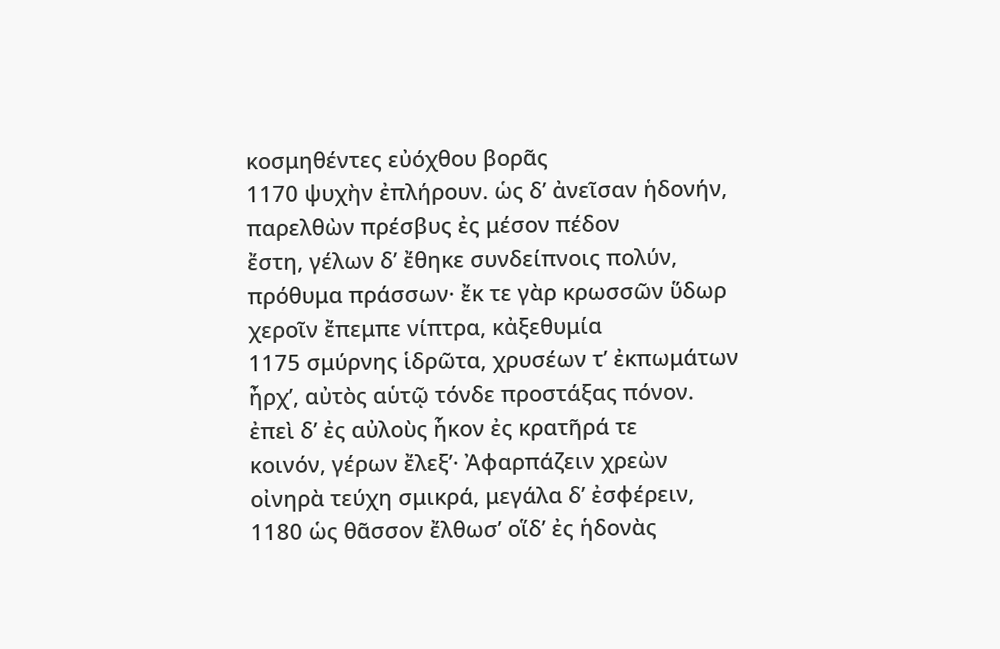κοσμηθέντες εὐόχθου βορᾶς
1170 ψυχὴν ἐπλήρουν. ὡς δʼ ἀνεῖσαν ἡδονήν,
παρελθὼν πρέσβυς ἐς μέσον πέδον
ἔστη, γέλων δʼ ἔθηκε συνδείπνοις πολύν,
πρόθυμα πράσσων· ἔκ τε γὰρ κρωσσῶν ὕδωρ
χεροῖν ἔπεμπε νίπτρα, κἀξεθυμία
1175 σμύρνης ἱδρῶτα, χρυσέων τʼ ἐκπωμάτων
ἦρχʼ, αὐτὸς αὑτῷ τόνδε προστάξας πόνον.
ἐπεὶ δʼ ἐς αὐλοὺς ἧκον ἐς κρατῆρά τε
κοινόν, γέρων ἔλεξʼ· Ἀφαρπάζειν χρεὼν
οἰνηρὰ τεύχη σμικρά, μεγάλα δʼ ἐσφέρειν,
1180 ὡς θᾶσσον ἔλθωσʼ οἵδʼ ἐς ἡδονὰς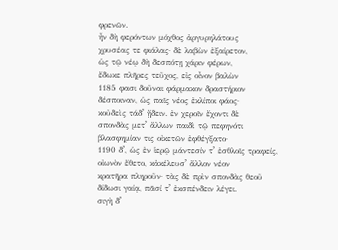φρενῶν.
ἦν δὴ φερόντων μόχθος ἀργυρηλάτους
χρυσέας τε φιάλας· δὲ λαβὼν ἐξαίρετον,
ὡς τῷ νέῳ δὴ δεσπότῃ χάριν φέρων,
ἔδωκε πλῆρες τεῦχος, εἰς οἶνον βαλὼν
1185 φασι δοῦναι φάρμακον δραστήριον
δέσποιναν, ὡς παῖς νέος ἐκλίποι φάος·
κοὐδεὶς τάδʼ ᾔδειν. ἐν χεροῖν ἔχοντι δὲ
σπονδὰς μετʼ ἄλλων παιδὶ τῷ πεφηνότι
βλασφημίαν τις οἰκετῶν ἐφθέγξατο·
1190 δʼ, ὡς ἐν ἱερῷ μάντεσίν τʼ ἐσθλοῖς τραφείς,
οἰωνὸν ἔθετο, κἀκέλευσʼ ἄλλον νέον
κρατῆρα πληροῦν· τὰς δὲ πρὶν σπονδὰς θεοῦ
δίδωσι γαίᾳ, πᾶσί τʼ ἐκσπένδειν λέγει.
σιγὴ δʼ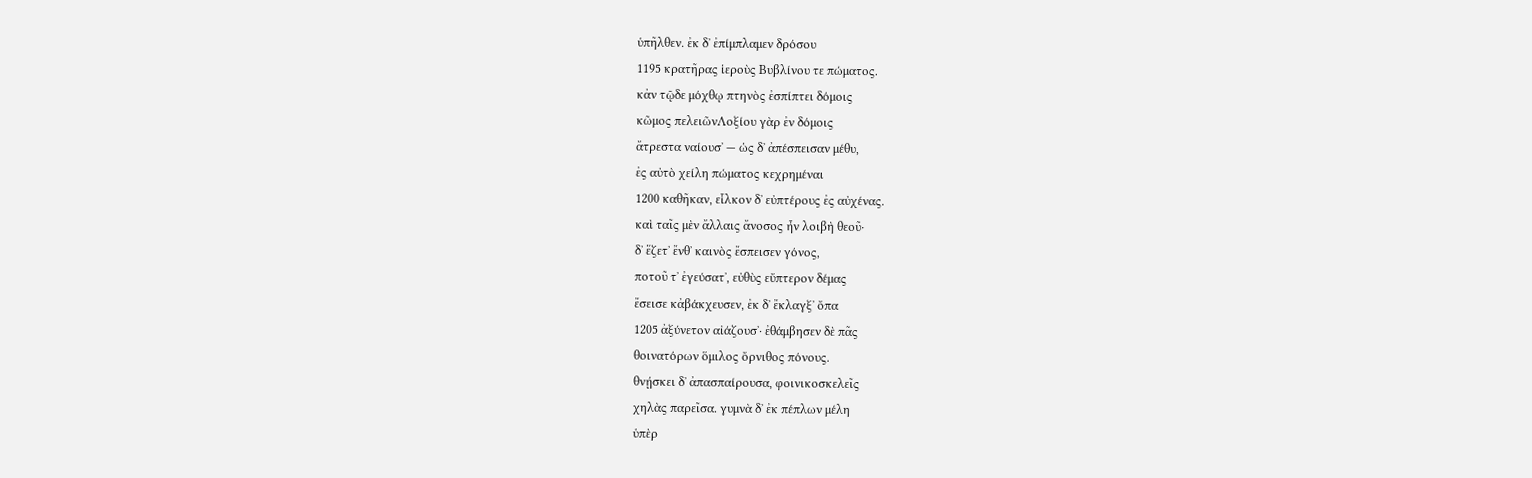ὑπῆλθεν. ἐκ δʼ ἐπίμπλαμεν δρόσου
1195 κρατῆρας ἱεροὺς Βυβλίνου τε πώματος.
κἀν τῷδε μόχθῳ πτηνὸς ἐσπίπτει δόμοις
κῶμος πελειῶνΛοξίου γὰρ ἐν δόμοις
ἄτρεστα ναίουσʼ — ὡς δʼ ἀπέσπεισαν μέθυ,
ἐς αὐτὸ χείλη πώματος κεχρημέναι
1200 καθῆκαν, εἷλκον δʼ εὐπτέρους ἐς αὐχένας.
καὶ ταῖς μὲν ἄλλαις ἄνοσος ἦν λοιβὴ θεοῦ·
δʼ ἕζετʼ ἔνθʼ καινὸς ἔσπεισεν γόνος,
ποτοῦ τʼ ἐγεύσατʼ, εὐθὺς εὔπτερον δέμας
ἔσεισε κἀβάκχευσεν, ἐκ δʼ ἔκλαγξʼ ὄπα
1205 ἀξύνετον αἰάζουσʼ· ἐθάμβησεν δὲ πᾶς
θοινατόρων ὅμιλος ὄρνιθος πόνους.
θνῄσκει δʼ ἀπασπαίρουσα, φοινικοσκελεῖς
χηλὰς παρεῖσα. γυμνὰ δʼ ἐκ πέπλων μέλη
ὑπὲρ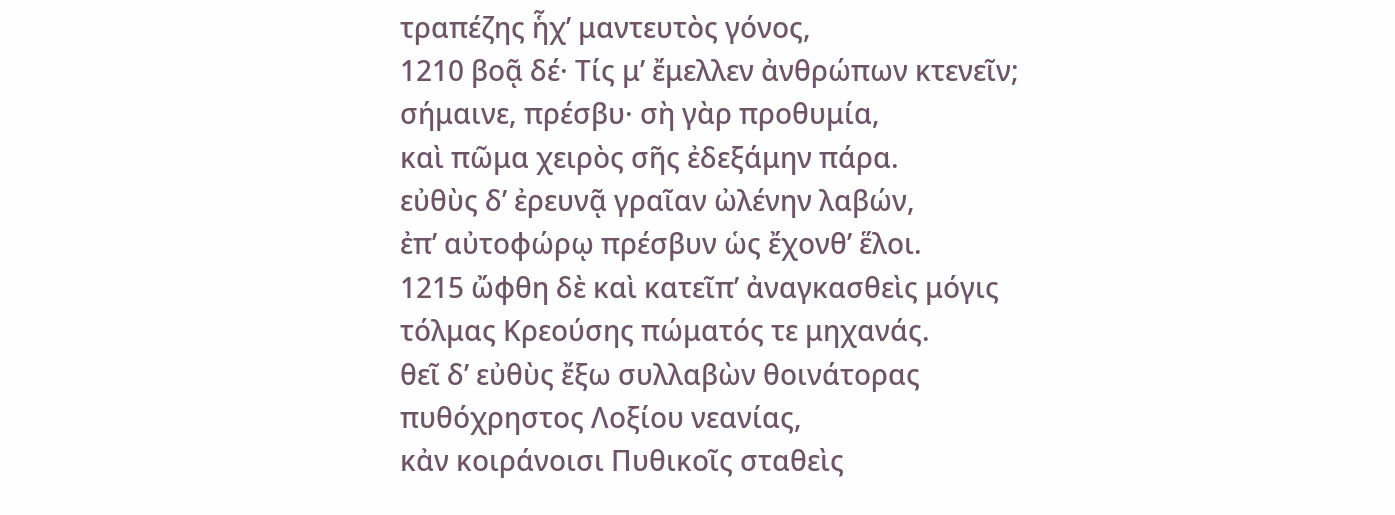τραπέζης ἧχʼ μαντευτὸς γόνος,
1210 βοᾷ δέ· Τίς μʼ ἔμελλεν ἀνθρώπων κτενεῖν;
σήμαινε, πρέσβυ· σὴ γὰρ προθυμία,
καὶ πῶμα χειρὸς σῆς ἐδεξάμην πάρα.
εὐθὺς δʼ ἐρευνᾷ γραῖαν ὠλένην λαβών,
ἐπʼ αὐτοφώρῳ πρέσβυν ὡς ἔχονθʼ ἕλοι.
1215 ὤφθη δὲ καὶ κατεῖπʼ ἀναγκασθεὶς μόγις
τόλμας Κρεούσης πώματός τε μηχανάς.
θεῖ δʼ εὐθὺς ἔξω συλλαβὼν θοινάτορας
πυθόχρηστος Λοξίου νεανίας,
κἀν κοιράνοισι Πυθικοῖς σταθεὶς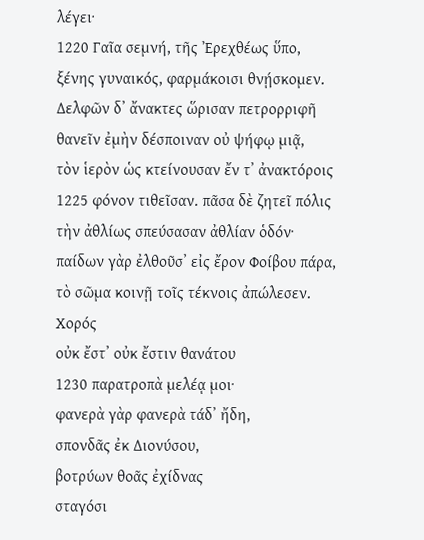λέγει·
1220 Γαῖα σεμνή, τῆς Ἐρεχθέως ὕπο,
ξένης γυναικός, φαρμάκοισι θνῄσκομεν.
Δελφῶν δʼ ἄνακτες ὥρισαν πετρορριφῆ
θανεῖν ἐμὴν δέσποιναν οὐ ψήφῳ μιᾷ,
τὸν ἱερὸν ὡς κτείνουσαν ἔν τʼ ἀνακτόροις
1225 φόνον τιθεῖσαν. πᾶσα δὲ ζητεῖ πόλις
τὴν ἀθλίως σπεύσασαν ἀθλίαν ὁδόν·
παίδων γὰρ ἐλθοῦσʼ εἰς ἔρον Φοίβου πάρα,
τὸ σῶμα κοινῇ τοῖς τέκνοις ἀπώλεσεν.
Χορός
οὐκ ἔστʼ οὐκ ἔστιν θανάτου
1230 παρατροπὰ μελέᾳ μοι·
φανερὰ γὰρ φανερὰ τάδʼ ἤδη,
σπονδᾶς ἐκ Διονύσου,
βοτρύων θοᾶς ἐχίδνας
σταγόσι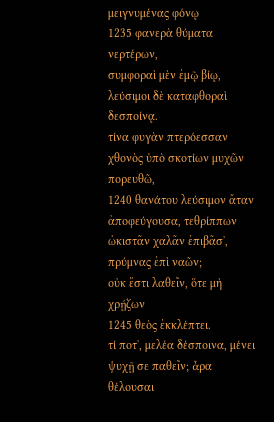μειγνυμένας φόνῳ
1235 φανερὰ θύματα νερτέρων,
συμφοραὶ μὲν ἐμῷ βίῳ,
λεύσιμοι δὲ καταφθοραὶ δεσποίνᾳ.
τίνα φυγὰν πτερόεσσαν
χθονὸς ὑπὸ σκοτίων μυχῶν πορευθῶ,
1240 θανάτου λεύσιμον ἄταν
ἀποφεύγουσα, τεθρίππων
ὠκιστᾶν χαλᾶν ἐπιβᾶσʼ,
πρύμνας ἐπὶ ναῶν;
οὐκ ἔστι λαθεῖν, ὅτε μὴ χρῄζων
1245 θεὸς ἐκκλέπτει.
τί ποτʼ, μελέα δέσποινα, μένει
ψυχῇ σε παθεῖν; ἆρα θέλουσαι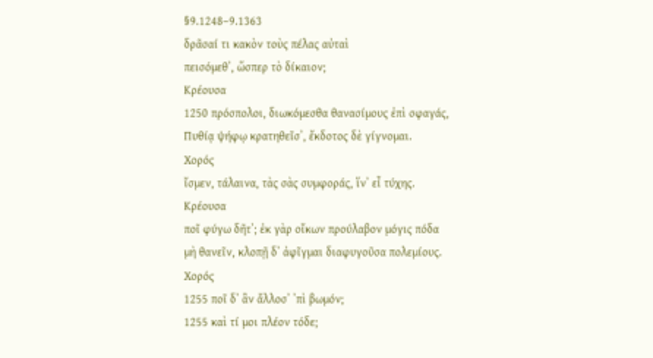§9.1248–9.1363
δρᾶσαί τι κακὸν τοὺς πέλας αὐταὶ
πεισόμεθʼ, ὥσπερ τὸ δίκαιον;
Κρέουσα
1250 πρόσπολοι, διωκόμεσθα θανασίμους ἐπὶ σφαγάς,
Πυθίᾳ ψήφῳ κρατηθεῖσʼ, ἔκδοτος δὲ γίγνομαι.
Χορός
ἴσμεν, τάλαινα, τὰς σὰς συμφοράς, ἵνʼ εἶ τύχης.
Κρέουσα
ποῖ φύγω δῆτʼ; ἐκ γὰρ οἴκων προύλαβον μόγις πόδα
μὴ θανεῖν, κλοπῇ δʼ ἀφῖγμαι διαφυγοῦσα πολεμίους.
Χορός
1255 ποῖ δʼ ἂν ἄλλοσʼ ʼπὶ βωμόν;
1255 καὶ τί μοι πλέον τόδε;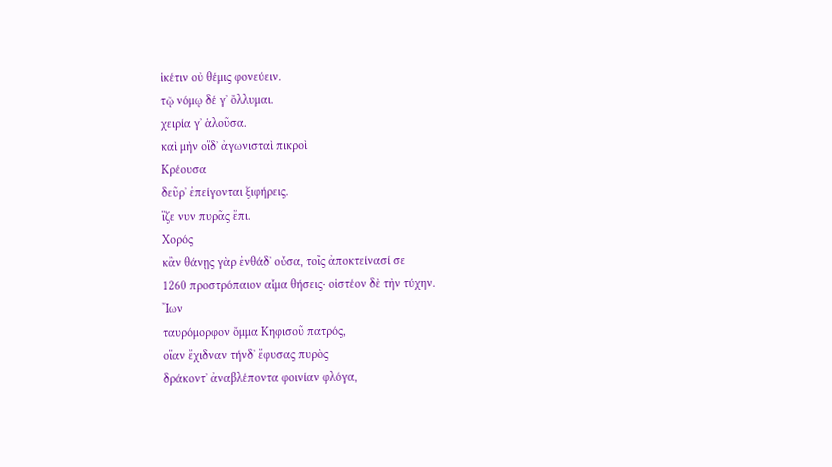ἱκέτιν οὐ θέμις φονεύειν.
τῷ νόμῳ δέ γʼ ὄλλυμαι.
χειρία γʼ ἁλοῦσα.
καὶ μὴν οἵδʼ ἀγωνισταὶ πικροὶ
Κρέουσα
δεῦρʼ ἐπείγονται ξιφήρεις.
ἵζε νυν πυρᾶς ἔπι.
Χορός
κἂν θάνῃς γὰρ ἐνθάδʼ οὖσα, τοῖς ἀποκτείνασί σε
1260 προστρόπαιον αἷμα θήσεις· οἰστέον δὲ τὴν τύχην.
Ἴων
ταυρόμορφον ὄμμα Κηφισοῦ πατρός,
οἵαν ἔχιδναν τήνδʼ ἔφυσας πυρὸς
δράκοντʼ ἀναβλέποντα φοινίαν φλόγα,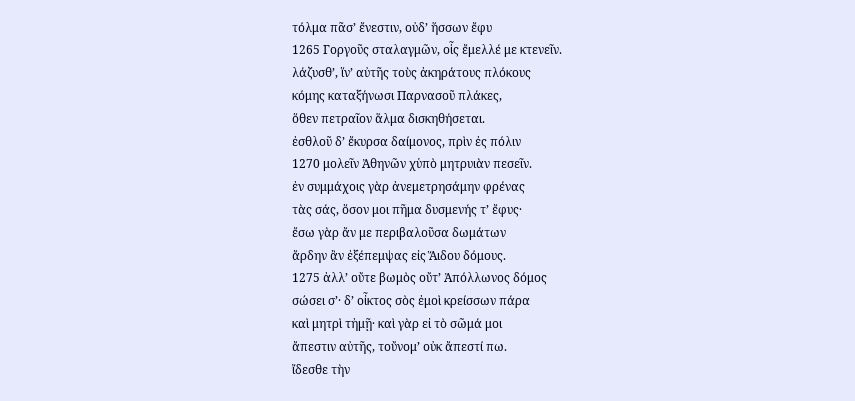τόλμα πᾶσʼ ἔνεστιν, οὐδʼ ἥσσων ἔφυ
1265 Γοργοῦς σταλαγμῶν, οἷς ἔμελλέ με κτενεῖν.
λάζυσθʼ, ἵνʼ αὐτῆς τοὺς ἀκηράτους πλόκους
κόμης καταξήνωσι Παρνασοῦ πλάκες,
ὅθεν πετραῖον ἅλμα δισκηθήσεται.
ἐσθλοῦ δʼ ἔκυρσα δαίμονος, πρὶν ἐς πόλιν
1270 μολεῖν Ἀθηνῶν χὑπὸ μητρυιὰν πεσεῖν.
ἐν συμμάχοις γὰρ ἀνεμετρησάμην φρένας
τὰς σάς, ὅσον μοι πῆμα δυσμενής τʼ ἔφυς·
ἔσω γὰρ ἄν με περιβαλοῦσα δωμάτων
ἄρδην ἂν ἐξέπεμψας εἰς Ἅιδου δόμους.
1275 ἀλλʼ οὔτε βωμὸς οὔτʼ Ἀπόλλωνος δόμος
σώσει σʼ· δʼ οἶκτος σὸς ἐμοὶ κρείσσων πάρα
καὶ μητρὶ τἠμῇ· καὶ γὰρ εἰ τὸ σῶμά μοι
ἄπεστιν αὐτῆς, τοὔνομʼ οὐκ ἄπεστί πω.
ἴδεσθε τὴν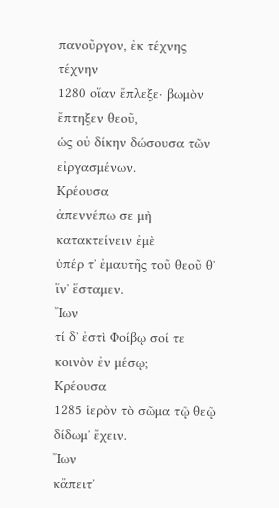πανοῦργον, ἐκ τέχνης τέχνην
1280 οἵαν ἔπλεξε· βωμὸν ἔπτηξεν θεοῦ,
ὡς οὐ δίκην δώσουσα τῶν εἰργασμένων.
Κρέουσα
ἀπεννέπω σε μὴ κατακτείνειν ἐμὲ
ὑπέρ τʼ ἐμαυτῆς τοῦ θεοῦ θʼ ἵνʼ ἕσταμεν.
Ἴων
τί δʼ ἐστὶ Φοίβῳ σοί τε κοινὸν ἐν μέσῳ;
Κρέουσα
1285 ἱερὸν τὸ σῶμα τῷ θεῷ δίδωμʼ ἔχειν.
Ἴων
κἄπειτʼ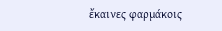ἔκαινες φαρμάκοις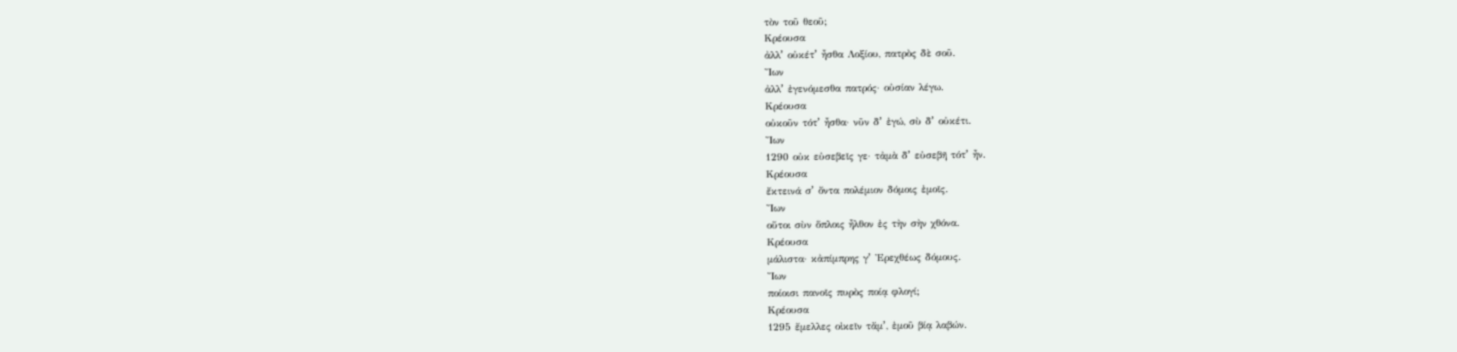τὸν τοῦ θεοῦ;
Κρέουσα
ἀλλʼ οὐκέτʼ ἦσθα Λοξίου, πατρὸς δὲ σοῦ.
Ἴων
ἀλλʼ ἐγενόμεσθα πατρός· οὐσίαν λέγω.
Κρέουσα
οὐκοῦν τότʼ ἦσθα· νῦν δʼ ἐγώ, σὺ δʼ οὐκέτι.
Ἴων
1290 οὐκ εὐσεβεῖς γε· τἀμὰ δʼ εὐσεβῆ τότʼ ἦν.
Κρέουσα
ἔκτεινά σʼ ὄντα πολέμιον δόμοις ἐμοῖς.
Ἴων
οὔτοι σὺν ὅπλοις ἦλθον ἐς τὴν σὴν χθόνα.
Κρέουσα
μάλιστα· κἀπίμπρης γʼ Ἐρεχθέως δόμους.
Ἴων
ποίοισι πανοῖς πυρὸς ποίᾳ φλογί;
Κρέουσα
1295 ἔμελλες οἰκεῖν τἄμʼ, ἐμοῦ βίᾳ λαβών.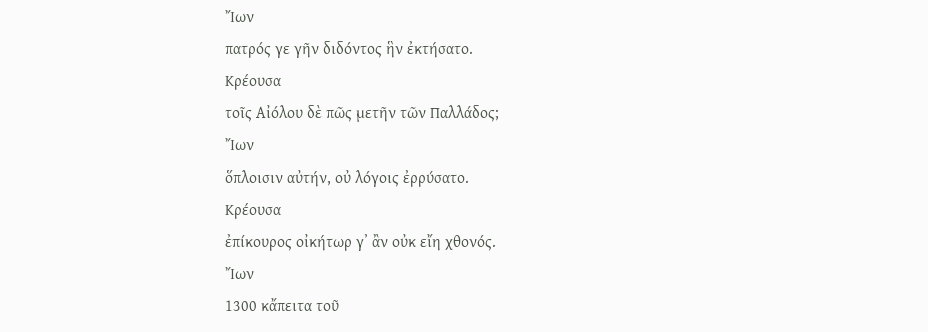Ἴων
πατρός γε γῆν διδόντος ἣν ἐκτήσατο.
Κρέουσα
τοῖς Αἰόλου δὲ πῶς μετῆν τῶν Παλλάδος;
Ἴων
ὅπλοισιν αὐτήν, οὐ λόγοις ἐρρύσατο.
Κρέουσα
ἐπίκουρος οἰκήτωρ γʼ ἂν οὐκ εἴη χθονός.
Ἴων
1300 κἄπειτα τοῦ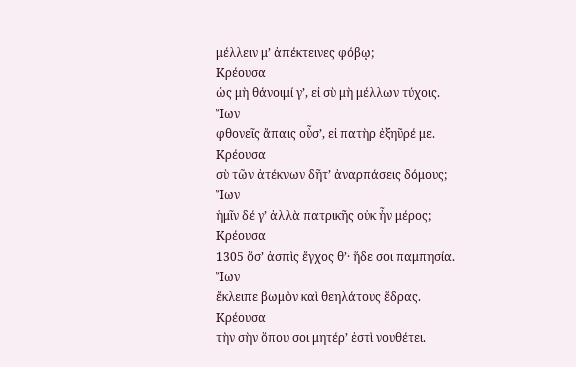μέλλειν μʼ ἀπέκτεινες φόβῳ;
Κρέουσα
ὡς μὴ θάνοιμί γʼ, εἰ σὺ μὴ μέλλων τύχοις.
Ἴων
φθονεῖς ἄπαις οὖσʼ, εἰ πατὴρ ἐξηῦρέ με.
Κρέουσα
σὺ τῶν ἀτέκνων δῆτʼ ἀναρπάσεις δόμους;
Ἴων
ἡμῖν δέ γʼ ἀλλὰ πατρικῆς οὐκ ἦν μέρος;
Κρέουσα
1305 ὅσʼ ἀσπὶς ἔγχος θʼ· ἥδε σοι παμπησία.
Ἴων
ἔκλειπε βωμὸν καὶ θεηλάτους ἕδρας.
Κρέουσα
τὴν σὴν ὅπου σοι μητέρʼ ἐστὶ νουθέτει.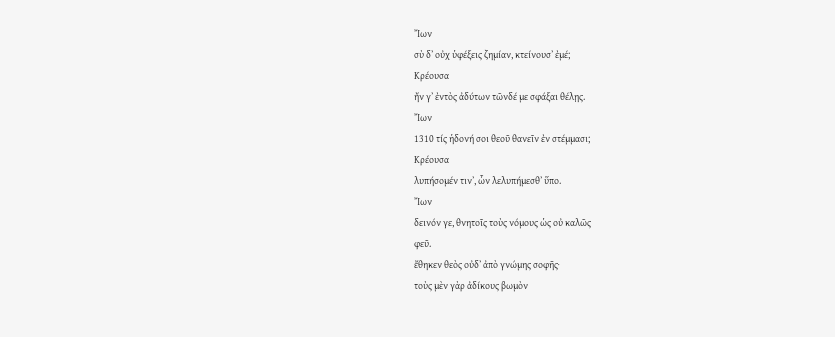Ἴων
σὺ δʼ οὐχ ὑφέξεις ζημίαν, κτείνουσʼ ἐμέ;
Κρέουσα
ἤν γʼ ἐντὸς ἀδύτων τῶνδέ με σφάξαι θέλῃς.
Ἴων
1310 τίς ἡδονή σοι θεοῦ θανεῖν ἐν στέμμασι;
Κρέουσα
λυπήσομέν τινʼ, ὧν λελυπήμεσθʼ ὕπο.
Ἴων
δεινόν γε, θνητοῖς τοὺς νόμους ὡς οὐ καλῶς
φεῦ.
ἔθηκεν θεὸς οὐδʼ ἀπὸ γνώμης σοφῆς·
τοὺς μὲν γὰρ ἀδίκους βωμὸν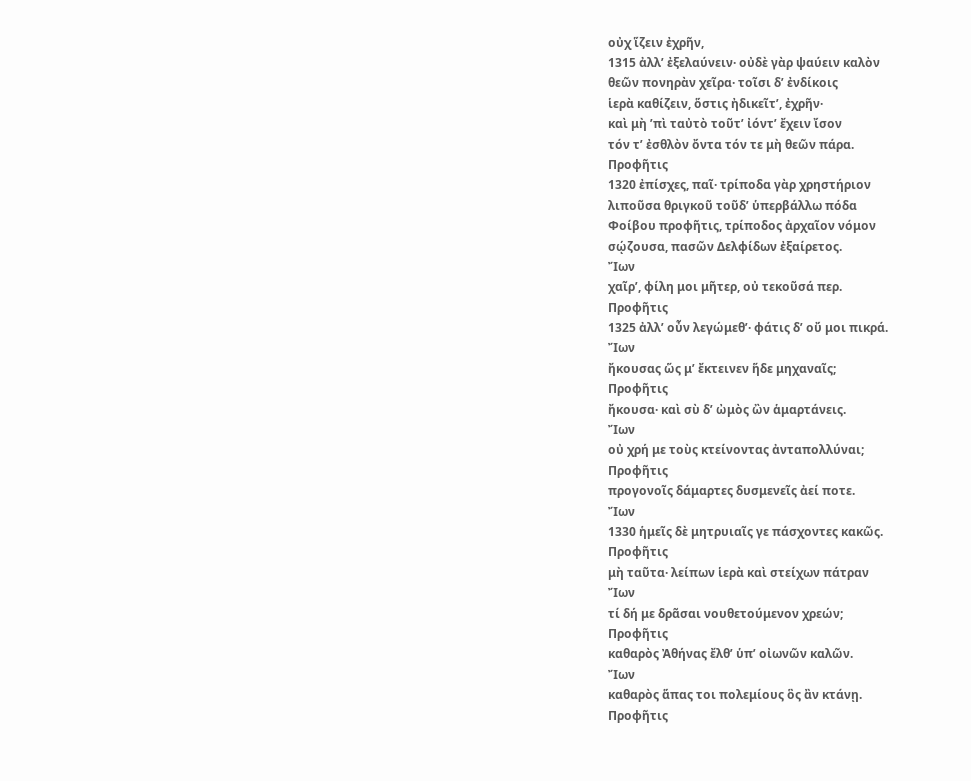οὐχ ἵζειν ἐχρῆν,
1315 ἀλλʼ ἐξελαύνειν· οὐδὲ γὰρ ψαύειν καλὸν
θεῶν πονηρὰν χεῖρα· τοῖσι δʼ ἐνδίκοις
ἱερὰ καθίζειν, ὅστις ἠδικεῖτʼ, ἐχρῆν·
καὶ μὴ ʼπὶ ταὐτὸ τοῦτʼ ἰόντʼ ἔχειν ἴσον
τόν τʼ ἐσθλὸν ὄντα τόν τε μὴ θεῶν πάρα.
Προφῆτις
1320 ἐπίσχες, παῖ· τρίποδα γὰρ χρηστήριον
λιποῦσα θριγκοῦ τοῦδʼ ὑπερβάλλω πόδα
Φοίβου προφῆτις, τρίποδος ἀρχαῖον νόμον
σῴζουσα, πασῶν Δελφίδων ἐξαίρετος.
Ἴων
χαῖρʼ, φίλη μοι μῆτερ, οὐ τεκοῦσά περ.
Προφῆτις
1325 ἀλλʼ οὖν λεγώμεθʼ· φάτις δʼ οὔ μοι πικρά.
Ἴων
ἤκουσας ὥς μʼ ἔκτεινεν ἥδε μηχαναῖς;
Προφῆτις
ἤκουσα· καὶ σὺ δʼ ὠμὸς ὢν ἁμαρτάνεις.
Ἴων
οὐ χρή με τοὺς κτείνοντας ἀνταπολλύναι;
Προφῆτις
προγονοῖς δάμαρτες δυσμενεῖς ἀεί ποτε.
Ἴων
1330 ἡμεῖς δὲ μητρυιαῖς γε πάσχοντες κακῶς.
Προφῆτις
μὴ ταῦτα· λείπων ἱερὰ καὶ στείχων πάτραν
Ἴων
τί δή με δρᾶσαι νουθετούμενον χρεών;
Προφῆτις
καθαρὸς Ἀθήνας ἔλθʼ ὑπʼ οἰωνῶν καλῶν.
Ἴων
καθαρὸς ἅπας τοι πολεμίους ὃς ἂν κτάνῃ.
Προφῆτις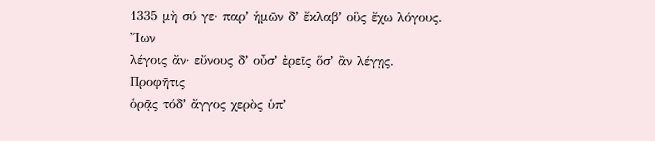1335 μὴ σύ γε· παρʼ ἡμῶν δʼ ἔκλαβʼ οὓς ἔχω λόγους.
Ἴων
λέγοις ἄν· εὔνους δʼ οὖσʼ ἐρεῖς ὅσʼ ἂν λέγῃς.
Προφῆτις
ὁρᾷς τόδʼ ἄγγος χερὸς ὑπʼ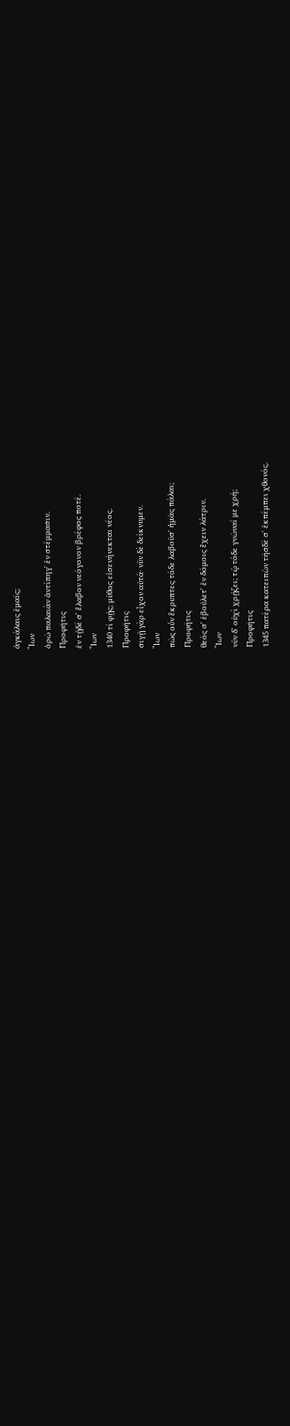ἀγκάλαις ἐμαῖς;
Ἴων
ὁρῶ παλαιὰν ἀντίπηγʼ ἐν στέμμασιν.
Προφῆτις
ἐν τῇδέ σʼ ἔλαβον νεόγονον βρέφος ποτέ.
Ἴων
1340 τί φῄς; μῦθος εἰσενήνεκται νέος.
Προφῆτις
σιγῇ γὰρ εἶχον αὐτά· νῦν δὲ δείκνυμεν.
Ἴων
πῶς οὖν ἔκρυπτες τόδε λαβοῦσʼ ἡμᾶς πάλαι;
Προφῆτις
θεός σʼ ἐβούλετʼ ἐν δόμοις ἔχειν λάτριν.
Ἴων
νῦν δʼ οὐχὶ χρῄζει; τῷ τόδε γνῶναί με χρή;
Προφῆτις
1345 πατέρα κατειπὼν τῆσδέ σʼ ἐκπέμπει χθονός.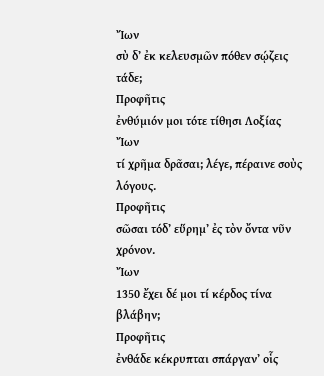Ἴων
σὺ δʼ ἐκ κελευσμῶν πόθεν σῴζεις τάδε;
Προφῆτις
ἐνθύμιόν μοι τότε τίθησι Λοξίας
Ἴων
τί χρῆμα δρᾶσαι; λέγε, πέραινε σοὺς λόγους.
Προφῆτις
σῶσαι τόδʼ εὕρημʼ ἐς τὸν ὄντα νῦν χρόνον.
Ἴων
1350 ἔχει δέ μοι τί κέρδος τίνα βλάβην;
Προφῆτις
ἐνθάδε κέκρυπται σπάργανʼ οἷς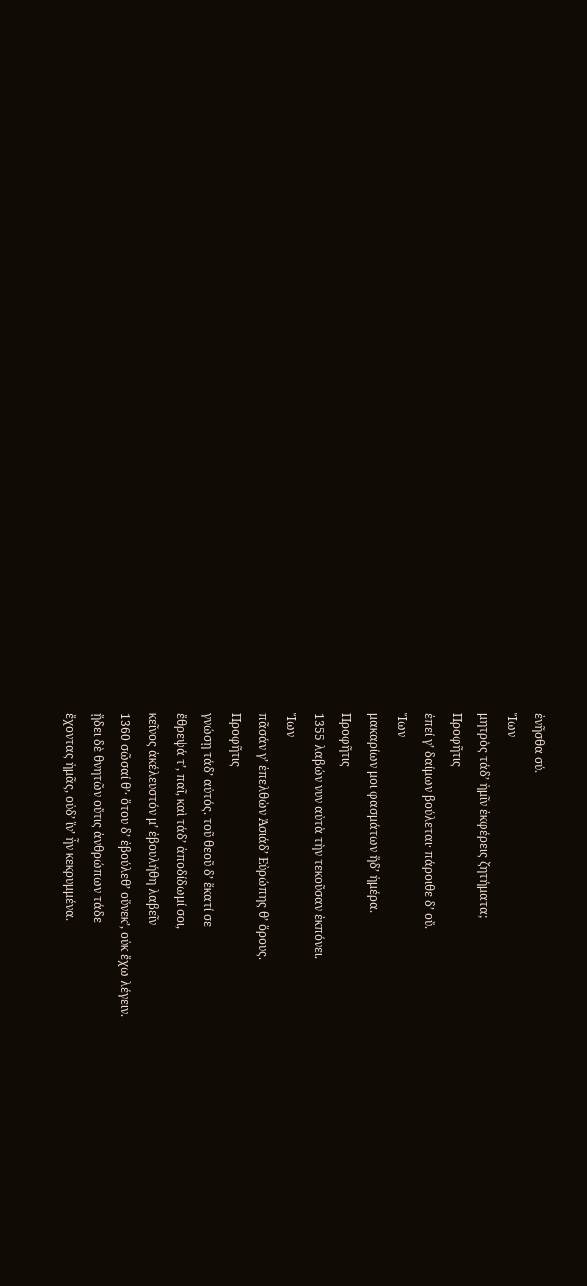ἐνῆσθα σύ.
Ἴων
μητρὸς τάδʼ ἡμῖν ἐκφέρεις ζητήματα;
Προφῆτις
ἐπεί γʼ δαίμων βούλεται· πάροιθε δʼ οὔ.
Ἴων
μακαρίων μοι φασμάτων ἥδʼ ἡμέρα.
Προφῆτις
1355 λαβών νυν αὐτὰ τὴν τεκοῦσαν ἐκπόνει.
Ἴων
πᾶσάν γʼ ἐπελθὼν Ἀσιάδʼ Εὐρώπης θʼ ὅρους.
Προφῆτις
γνώσῃ τάδʼ αὐτός. τοῦ θεοῦ δʼ ἕκατί σε
ἔθρεψά τʼ, παῖ, καὶ τάδʼ ἀποδίδωμί σοι,
κεῖνος ἀκέλευστόν μʼ ἐβουλήθη λαβεῖν
1360 σῶσαί θʼ· ὅτου δʼ ἐβούλεθʼ οὕνεκʼ, οὐκ ἔχω λέγειν.
ᾔδει δὲ θνητῶν οὔτις ἀνθρώπων τάδε
ἔχοντας ἡμᾶς, οὐδʼ ἵνʼ ἦν κεκρυμμένα.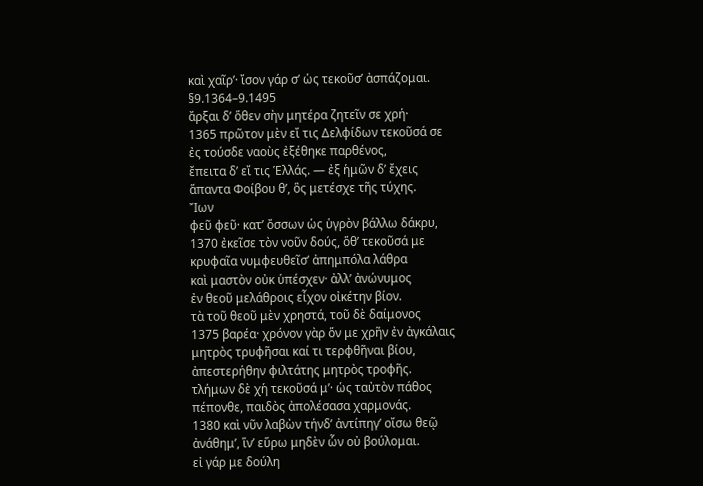καὶ χαῖρʼ· ἴσον γάρ σʼ ὡς τεκοῦσʼ ἀσπάζομαι.
§9.1364–9.1495
ἄρξαι δʼ ὅθεν σὴν μητέρα ζητεῖν σε χρή·
1365 πρῶτον μὲν εἴ τις Δελφίδων τεκοῦσά σε
ἐς τούσδε ναοὺς ἐξέθηκε παρθένος,
ἔπειτα δʼ εἴ τις Ἑλλάς. — ἐξ ἡμῶν δʼ ἔχεις
ἅπαντα Φοίβου θʼ, ὃς μετέσχε τῆς τύχης.
Ἴων
φεῦ φεῦ· κατʼ ὄσσων ὡς ὑγρὸν βάλλω δάκρυ,
1370 ἐκεῖσε τὸν νοῦν δούς, ὅθʼ τεκοῦσά με
κρυφαῖα νυμφευθεῖσʼ ἀπημπόλα λάθρα
καὶ μαστὸν οὐκ ὑπέσχεν· ἀλλʼ ἀνώνυμος
ἐν θεοῦ μελάθροις εἶχον οἰκέτην βίον.
τὰ τοῦ θεοῦ μὲν χρηστά, τοῦ δὲ δαίμονος
1375 βαρέα· χρόνον γὰρ ὅν με χρῆν ἐν ἀγκάλαις
μητρὸς τρυφῆσαι καί τι τερφθῆναι βίου,
ἀπεστερήθην φιλτάτης μητρὸς τροφῆς.
τλήμων δὲ χἡ τεκοῦσά μʼ· ὡς ταὐτὸν πάθος
πέπονθε, παιδὸς ἀπολέσασα χαρμονάς.
1380 καὶ νῦν λαβὼν τήνδʼ ἀντίπηγʼ οἴσω θεῷ
ἀνάθημʼ, ἵνʼ εὕρω μηδὲν ὧν οὐ βούλομαι.
εἰ γάρ με δούλη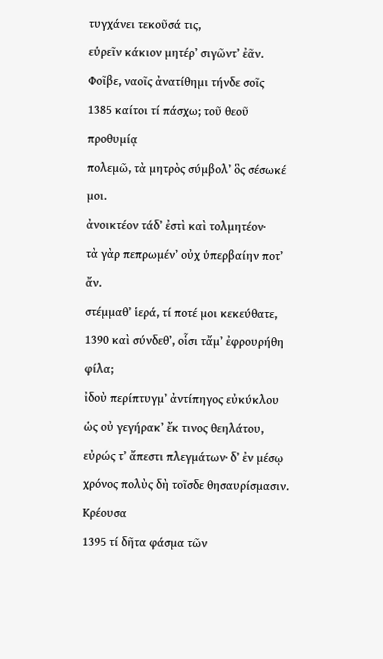τυγχάνει τεκοῦσά τις,
εὑρεῖν κάκιον μητέρʼ σιγῶντʼ ἐᾶν.
Φοῖβε, ναοῖς ἀνατίθημι τήνδε σοῖς
1385 καίτοι τί πάσχω; τοῦ θεοῦ προθυμίᾳ
πολεμῶ, τὰ μητρὸς σύμβολʼ ὃς σέσωκέ μοι.
ἀνοικτέον τάδʼ ἐστὶ καὶ τολμητέον·
τὰ γὰρ πεπρωμένʼ οὐχ ὑπερβαίην ποτʼ ἄν.
στέμμαθʼ ἱερά, τί ποτέ μοι κεκεύθατε,
1390 καὶ σύνδεθʼ, οἷσι τἄμʼ ἐφρουρήθη φίλα;
ἰδοὺ περίπτυγμʼ ἀντίπηγος εὐκύκλου
ὡς οὐ γεγήρακʼ ἔκ τινος θεηλάτου,
εὐρώς τʼ ἄπεστι πλεγμάτων· δʼ ἐν μέσῳ
χρόνος πολὺς δὴ τοῖσδε θησαυρίσμασιν.
Κρέουσα
1395 τί δῆτα φάσμα τῶν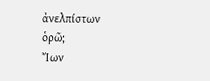ἀνελπίστων ὁρῶ;
Ἴων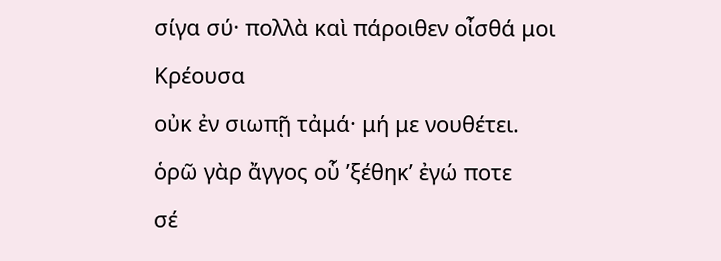σίγα σύ· πολλὰ καὶ πάροιθεν οἶσθά μοι
Κρέουσα
οὐκ ἐν σιωπῇ τἀμά· μή με νουθέτει.
ὁρῶ γὰρ ἄγγος οὗ ʼξέθηκʼ ἐγώ ποτε
σέ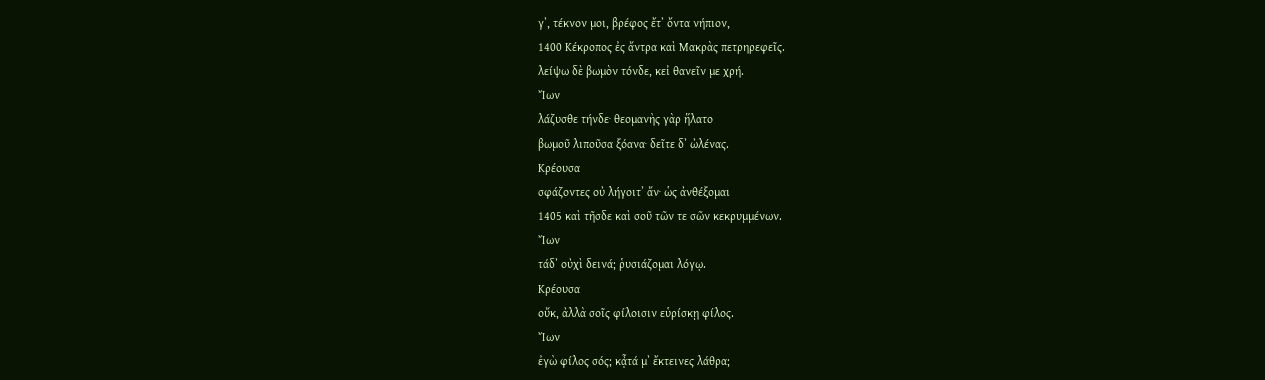γʼ, τέκνον μοι, βρέφος ἔτʼ ὄντα νήπιον,
1400 Κέκροπος ἐς ἄντρα καὶ Μακρὰς πετρηρεφεῖς.
λείψω δὲ βωμὸν τόνδε, κεἰ θανεῖν με χρή.
Ἴων
λάζυσθε τήνδε· θεομανὴς γὰρ ἥλατο
βωμοῦ λιποῦσα ξόανα· δεῖτε δʼ ὠλένας.
Κρέουσα
σφάζοντες οὐ λήγοιτʼ ἄν· ὡς ἀνθέξομαι
1405 καὶ τῆσδε καὶ σοῦ τῶν τε σῶν κεκρυμμένων.
Ἴων
τάδʼ οὐχὶ δεινά; ῥυσιάζομαι λόγῳ.
Κρέουσα
οὔκ, ἀλλὰ σοῖς φίλοισιν εὑρίσκῃ φίλος.
Ἴων
ἐγὼ φίλος σός; κᾆτά μʼ ἔκτεινες λάθρα;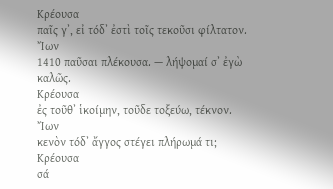Κρέουσα
παῖς γʼ, εἰ τόδʼ ἐστὶ τοῖς τεκοῦσι φίλτατον.
Ἴων
1410 παῦσαι πλέκουσα. — λήψομαί σʼ ἐγὼ καλῶς.
Κρέουσα
ἐς τοῦθʼ ἱκοίμην, τοῦδε τοξεύω, τέκνον.
Ἴων
κενὸν τόδʼ ἄγγος στέγει πλήρωμά τι;
Κρέουσα
σά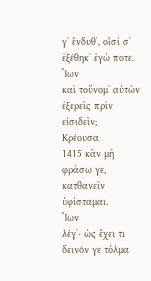γʼ ἔνδυθʼ, οἷσί σʼ ἐξέθηκʼ ἐγώ ποτε.
Ἴων
καὶ τοὔνομʼ αὐτῶν ἐξερεῖς πρὶν εἰσιδεῖν;
Κρέουσα
1415 κἂν μὴ φράσω γε, κατθανεῖν ὑφίσταμαι.
Ἴων
λέγʼ· ὡς ἔχει τι δεινὸν γε τόλμα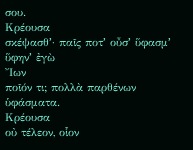σου.
Κρέουσα
σκέψασθʼ· παῖς ποτʼ οὖσʼ ὕφασμʼ ὕφηνʼ ἐγὼ
Ἴων
ποῖόν τι; πολλὰ παρθένων ὑφάσματα.
Κρέουσα
οὐ τέλεον, οἷον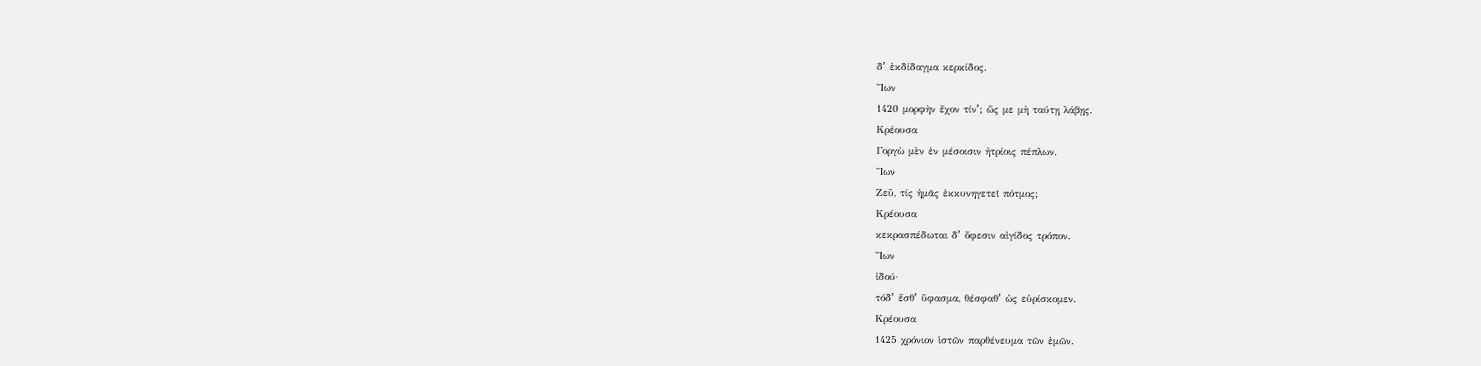δʼ ἐκδίδαγμα κερκίδος.
Ἴων
1420 μορφὴν ἔχον τίνʼ; ὥς με μὴ ταύτῃ λάβῃς.
Κρέουσα
Γοργὼ μὲν ἐν μέσοισιν ἠτρίοις πέπλων.
Ἴων
Ζεῦ, τίς ἡμᾶς ἐκκυνηγετεῖ πότμος;
Κρέουσα
κεκρασπέδωται δʼ ὄφεσιν αἰγίδος τρόπον.
Ἴων
ἰδού·
τόδʼ ἔσθʼ ὕφασμα, θέσφαθʼ ὡς εὑρίσκομεν.
Κρέουσα
1425 χρόνιον ἱστῶν παρθένευμα τῶν ἐμῶν.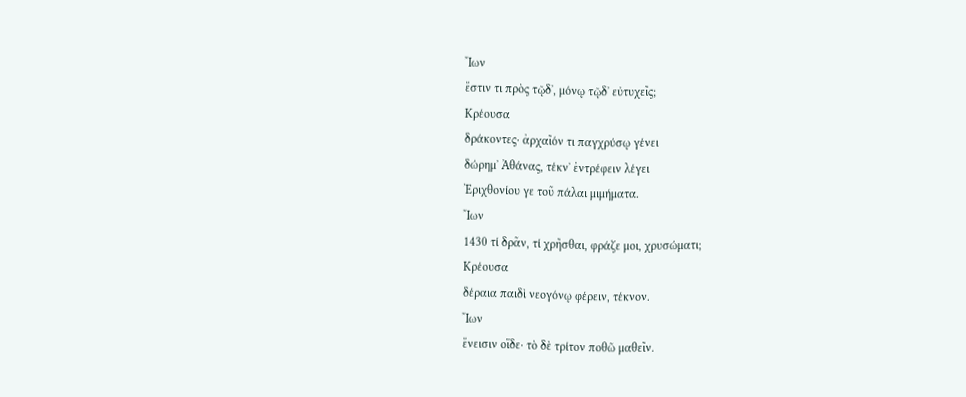Ἴων
ἔστιν τι πρὸς τῷδʼ, μόνῳ τῷδʼ εὐτυχεῖς;
Κρέουσα
δράκοντες· ἀρχαῖόν τι παγχρύσῳ γένει
δώρημʼ Ἀθάνας, τέκνʼ ἐντρέφειν λέγει
Ἐριχθονίου γε τοῦ πάλαι μιμήματα.
Ἴων
1430 τί δρᾶν, τί χρῆσθαι, φράζε μοι, χρυσώματι;
Κρέουσα
δέραια παιδὶ νεογόνῳ φέρειν, τέκνον.
Ἴων
ἔνεισιν οἵδε· τὸ δὲ τρίτον ποθῶ μαθεῖν.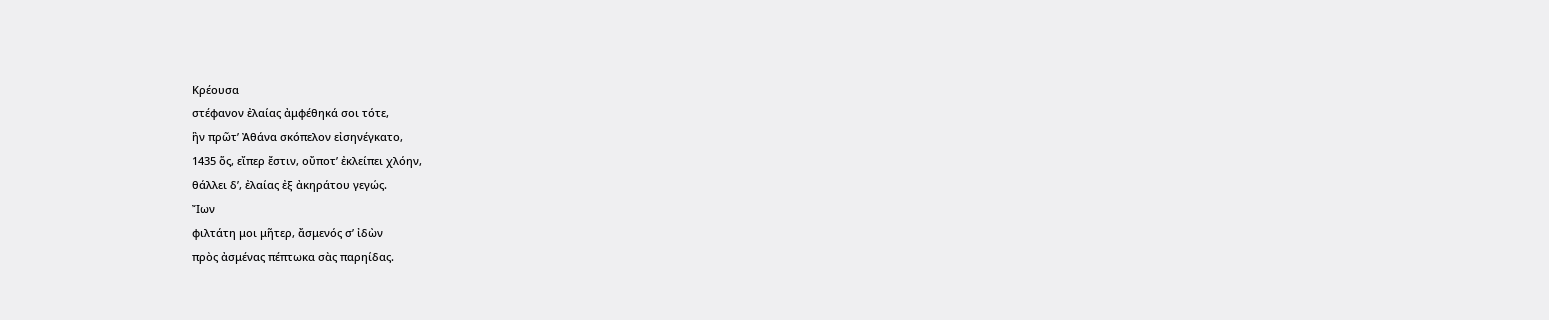Κρέουσα
στέφανον ἐλαίας ἀμφέθηκά σοι τότε,
ἣν πρῶτʼ Ἀθάνα σκόπελον εἰσηνέγκατο,
1435 ὅς, εἴπερ ἔστιν, οὔποτʼ ἐκλείπει χλόην,
θάλλει δʼ, ἐλαίας ἐξ ἀκηράτου γεγώς.
Ἴων
φιλτάτη μοι μῆτερ, ἄσμενός σʼ ἰδὼν
πρὸς ἀσμένας πέπτωκα σὰς παρηίδας.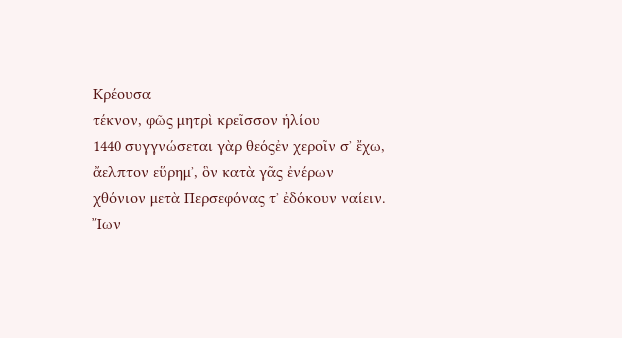Κρέουσα
τέκνον, φῶς μητρὶ κρεῖσσον ἡλίου
1440 συγγνώσεται γὰρ θεόςἐν χεροῖν σʼ ἔχω,
ἄελπτον εὕρημʼ, ὃν κατὰ γᾶς ἐνέρων
χθόνιον μετὰ Περσεφόνας τʼ ἐδόκουν ναίειν.
Ἴων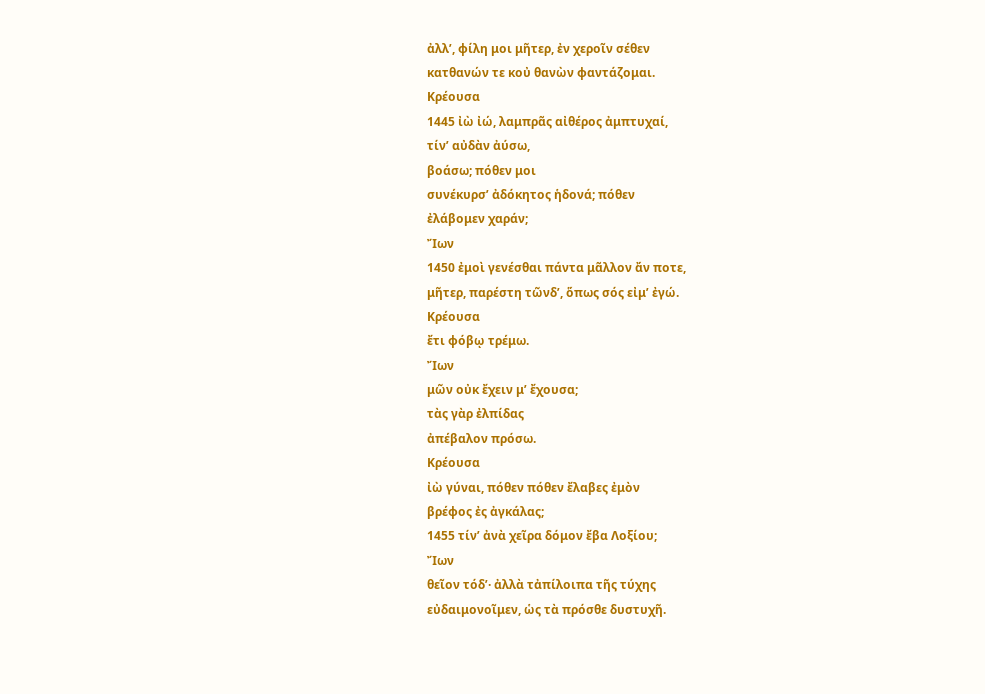ἀλλʼ, φίλη μοι μῆτερ, ἐν χεροῖν σέθεν
κατθανών τε κοὐ θανὼν φαντάζομαι.
Κρέουσα
1445 ἰὼ ἰώ, λαμπρᾶς αἰθέρος ἀμπτυχαί,
τίνʼ αὐδὰν ἀύσω,
βοάσω; πόθεν μοι
συνέκυρσʼ ἀδόκητος ἡδονά; πόθεν
ἐλάβομεν χαράν;
Ἴων
1450 ἐμοὶ γενέσθαι πάντα μᾶλλον ἄν ποτε,
μῆτερ, παρέστη τῶνδʼ, ὅπως σός εἰμʼ ἐγώ.
Κρέουσα
ἔτι φόβῳ τρέμω.
Ἴων
μῶν οὐκ ἔχειν μʼ ἔχουσα;
τὰς γὰρ ἐλπίδας
ἀπέβαλον πρόσω.
Κρέουσα
ἰὼ γύναι, πόθεν πόθεν ἔλαβες ἐμὸν
βρέφος ἐς ἀγκάλας;
1455 τίνʼ ἀνὰ χεῖρα δόμον ἔβα Λοξίου;
Ἴων
θεῖον τόδʼ· ἀλλὰ τἀπίλοιπα τῆς τύχης
εὐδαιμονοῖμεν, ὡς τὰ πρόσθε δυστυχῆ.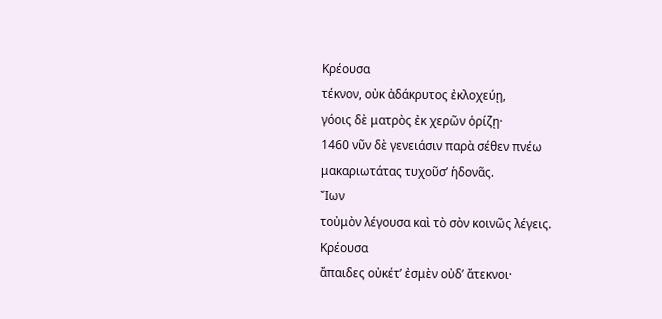Κρέουσα
τέκνον, οὐκ ἀδάκρυτος ἐκλοχεύῃ,
γόοις δὲ ματρὸς ἐκ χερῶν ὁρίζῃ·
1460 νῦν δὲ γενειάσιν παρὰ σέθεν πνέω
μακαριωτάτας τυχοῦσʼ ἡδονᾶς.
Ἴων
τοὐμὸν λέγουσα καὶ τὸ σὸν κοινῶς λέγεις.
Κρέουσα
ἄπαιδες οὐκέτʼ ἐσμὲν οὐδʼ ἄτεκνοι·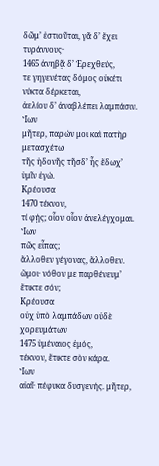δῶμʼ ἑστιοῦται, γᾶ δʼ ἔχει τυράννους·
1465 ἀνηβᾷ δʼ Ἐρεχθεύς,
τε γηγενέτας δόμος οὐκέτι νύκτα δέρκεται,
ἀελίου δʼ ἀναβλέπει λαμπάσιν.
Ἴων
μῆτερ, παρών μοι καὶ πατὴρ μετασχέτω
τῆς ἡδονῆς τῆσδʼ ἧς ἔδωχʼ ὑμῖν ἐγώ.
Κρέουσα
1470 τέκνον,
τί φῄς; οἷον οἷον ἀνελέγχομαι.
Ἴων
πῶς εἶπας;
ἄλλοθεν γέγονας, ἄλλοθεν.
ὤμοι· νόθον με παρθένευμʼ ἔτικτε σόν;
Κρέουσα
οὐχ ὑπὸ λαμπάδων οὐδὲ χορευμάτων
1475 ὑμέναιος ἐμός,
τέκνον, ἔτικτε σὸν κάρα.
Ἴων
αἰαῖ· πέφυκα δυσγενής. μῆτερ,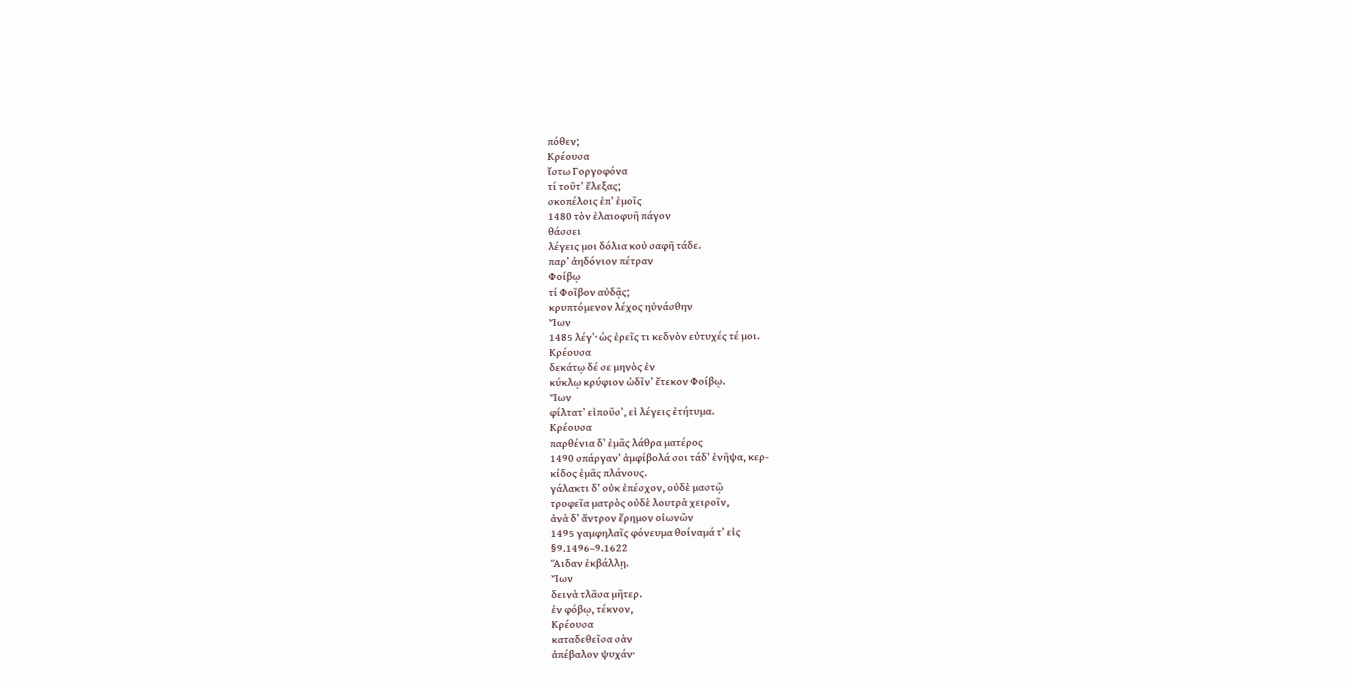πόθεν;
Κρέουσα
ἴστω Γοργοφόνα
τί τοῦτʼ ἔλεξας;
σκοπέλοις ἐπʼ ἐμοῖς
1480 τὸν ἐλαιοφυῆ πάγον
θάσσει
λέγεις μοι δόλια κοὐ σαφῆ τάδε.
παρʼ ἀηδόνιον πέτραν
Φοίβῳ
τί Φοῖβον αὐδᾷς;
κρυπτόμενον λέχος ηὐνάσθην
Ἴων
1485 λέγʼ· ὡς ἐρεῖς τι κεδνὸν εὐτυχές τέ μοι.
Κρέουσα
δεκάτῳ δέ σε μηνὸς ἐν
κύκλῳ κρύφιον ὠδῖνʼ ἔτεκον Φοίβῳ.
Ἴων
φίλτατʼ εἰποῦσʼ, εἰ λέγεις ἐτήτυμα.
Κρέουσα
παρθένια δʼ ἐμᾶς λάθρα ματέρος
1490 σπάργανʼ ἀμφίβολά σοι τάδʼ ἐνῆψα, κερ-
κίδος ἐμᾶς πλάνους.
γάλακτι δʼ οὐκ ἐπέσχον, οὐδὲ μαστῷ
τροφεῖα ματρὸς οὐδὲ λουτρὰ χειροῖν,
ἀνὰ δʼ ἄντρον ἔρημον οἰωνῶν
1495 γαμφηλαῖς φόνευμα θοίναμά τʼ εἰς
§9.1496–9.1622
Ἅιδαν ἐκβάλλῃ.
Ἴων
δεινὰ τλᾶσα μῆτερ.
ἐν φόβῳ, τέκνον,
Κρέουσα
καταδεθεῖσα σὰν
ἀπέβαλον ψυχάν·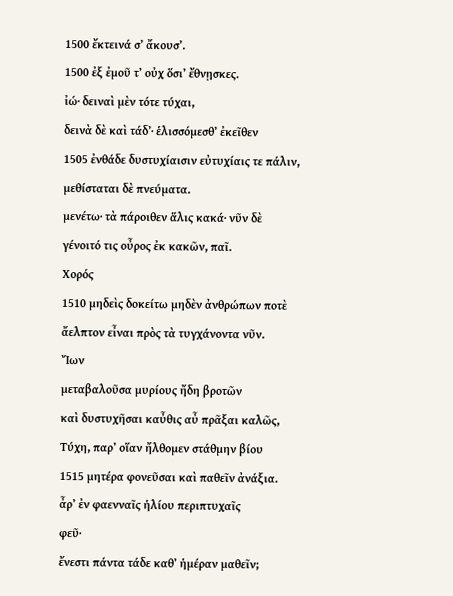1500 ἔκτεινά σʼ ἄκουσʼ.
1500 ἐξ ἐμοῦ τʼ οὐχ ὅσιʼ ἔθνῃσκες.
ἰώ· δειναὶ μὲν τότε τύχαι,
δεινὰ δὲ καὶ τάδʼ· ἑλισσόμεσθʼ ἐκεῖθεν
1505 ἐνθάδε δυστυχίαισιν εὐτυχίαις τε πάλιν,
μεθίσταται δὲ πνεύματα.
μενέτω· τὰ πάροιθεν ἅλις κακά· νῦν δὲ
γένοιτό τις οὖρος ἐκ κακῶν, παῖ.
Χορός
1510 μηδεὶς δοκείτω μηδὲν ἀνθρώπων ποτὲ
ἄελπτον εἶναι πρὸς τὰ τυγχάνοντα νῦν.
Ἴων
μεταβαλοῦσα μυρίους ἤδη βροτῶν
καὶ δυστυχῆσαι καὖθις αὖ πρᾶξαι καλῶς,
Τύχη, παρʼ οἵαν ἤλθομεν στάθμην βίου
1515 μητέρα φονεῦσαι καὶ παθεῖν ἀνάξια.
ἆρʼ ἐν φαενναῖς ἡλίου περιπτυχαῖς
φεῦ·
ἔνεστι πάντα τάδε καθʼ ἡμέραν μαθεῖν;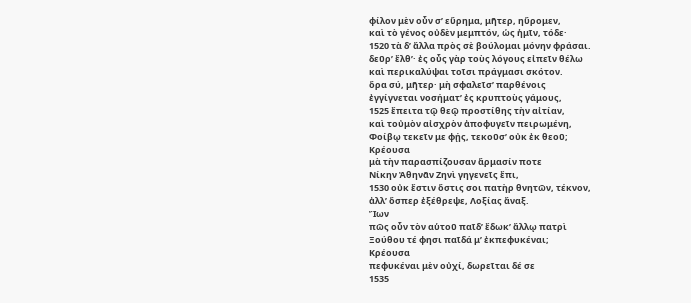φίλον μὲν οὖν σʼ εὕρημα, μῆτερ, ηὕρομεν,
καὶ τὸ γένος οὐδὲν μεμπτόν, ὡς ἡμῖν, τόδε·
1520 τὰ δʼ ἄλλα πρὸς σὲ βούλομαι μόνην φράσαι.
δεῦρʼ ἔλθʼ· ἐς οὖς γὰρ τοὺς λόγους εἰπεῖν θέλω
καὶ περικαλύψαι τοῖσι πράγμασι σκότον.
ὅρα σύ, μῆτερ· μὴ σφαλεῖσʼ παρθένοις
ἐγγίγνεται νοσήματʼ ἐς κρυπτοὺς γάμους,
1525 ἔπειτα τῷ θεῷ προστίθης τὴν αἰτίαν,
καὶ τοὐμὸν αἰσχρὸν ἀποφυγεῖν πειρωμένη,
Φοίβῳ τεκεῖν με φῄς, τεκοῦσʼ οὐκ ἐκ θεοῦ;
Κρέουσα
μὰ τὴν παρασπίζουσαν ἅρμασίν ποτε
Νίκην Ἀθηνᾶν Ζηνὶ γηγενεῖς ἔπι,
1530 οὐκ ἔστιν ὅστις σοι πατὴρ θνητῶν, τέκνον,
ἀλλʼ ὅσπερ ἐξέθρεψε, Λοξίας ἄναξ.
Ἴων
πῶς οὖν τὸν αὑτοῦ παῖδʼ ἔδωκʼ ἄλλῳ πατρὶ
Ξούθου τέ φησι παῖδά μʼ ἐκπεφυκέναι;
Κρέουσα
πεφυκέναι μὲν οὐχί, δωρεῖται δέ σε
1535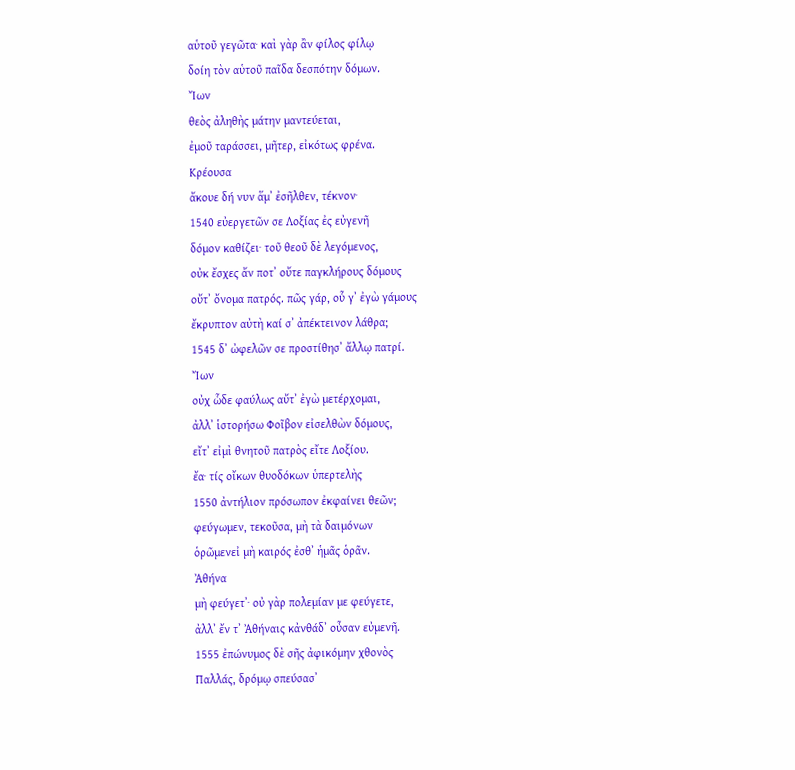αὑτοῦ γεγῶτα· καὶ γὰρ ἂν φίλος φίλῳ
δοίη τὸν αὑτοῦ παῖδα δεσπότην δόμων.
Ἴων
θεὸς ἀληθὴς μάτην μαντεύεται,
ἐμοῦ ταράσσει, μῆτερ, εἰκότως φρένα.
Κρέουσα
ἄκουε δή νυν ἅμʼ ἐσῆλθεν, τέκνον·
1540 εὐεργετῶν σε Λοξίας ἐς εὐγενῆ
δόμον καθίζει· τοῦ θεοῦ δὲ λεγόμενος,
οὐκ ἔσχες ἄν ποτʼ οὔτε παγκλήρους δόμους
οὔτʼ ὄνομα πατρός. πῶς γάρ, οὗ γʼ ἐγὼ γάμους
ἔκρυπτον αὐτὴ καί σʼ ἀπέκτεινον λάθρα;
1545 δʼ ὠφελῶν σε προστίθησʼ ἄλλῳ πατρί.
Ἴων
οὐχ ὧδε φαύλως αὔτʼ ἐγὼ μετέρχομαι,
ἀλλʼ ἱστορήσω Φοῖβον εἰσελθὼν δόμους,
εἴτʼ εἰμὶ θνητοῦ πατρὸς εἴτε Λοξίου.
ἔα· τίς οἴκων θυοδόκων ὑπερτελὴς
1550 ἀντήλιον πρόσωπον ἐκφαίνει θεῶν;
φεύγωμεν, τεκοῦσα, μὴ τὰ δαιμόνων
ὁρῶμενεἰ μὴ καιρός ἐσθʼ ἡμᾶς ὁρᾶν.
Ἀθήνα
μὴ φεύγετʼ· οὐ γὰρ πολεμίαν με φεύγετε,
ἀλλʼ ἔν τʼ Ἀθήναις κἀνθάδʼ οὖσαν εὐμενῆ.
1555 ἐπώνυμος δὲ σῆς ἀφικόμην χθονὸς
Παλλάς, δρόμῳ σπεύσασʼ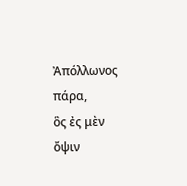Ἀπόλλωνος πάρα,
ὃς ἐς μὲν ὄψιν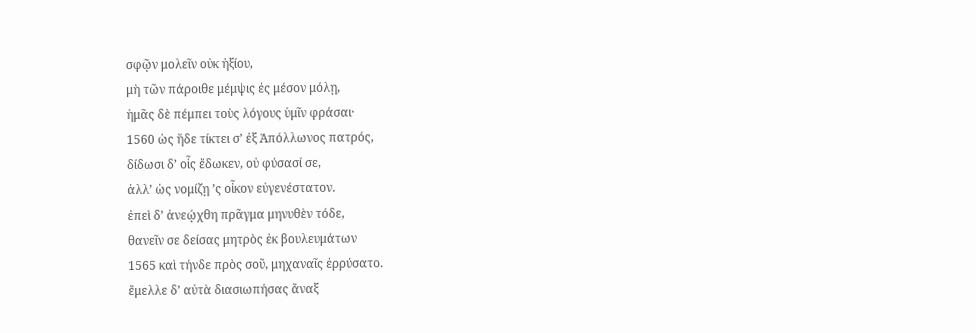σφῷν μολεῖν οὐκ ἠξίου,
μὴ τῶν πάροιθε μέμψις ἐς μέσον μόλῃ,
ἡμᾶς δὲ πέμπει τοὺς λόγους ὑμῖν φράσαι·
1560 ὡς ἥδε τίκτει σʼ ἐξ Ἀπόλλωνος πατρός,
δίδωσι δʼ οἷς ἔδωκεν, οὐ φύσασί σε,
ἀλλʼ ὡς νομίζῃ ʼς οἶκον εὐγενέστατον.
ἐπεὶ δʼ ἀνεῴχθη πρᾶγμα μηνυθὲν τόδε,
θανεῖν σε δείσας μητρὸς ἐκ βουλευμάτων
1565 καὶ τήνδε πρὸς σοῦ, μηχαναῖς ἐρρύσατο.
ἔμελλε δʼ αὐτὰ διασιωπήσας ἄναξ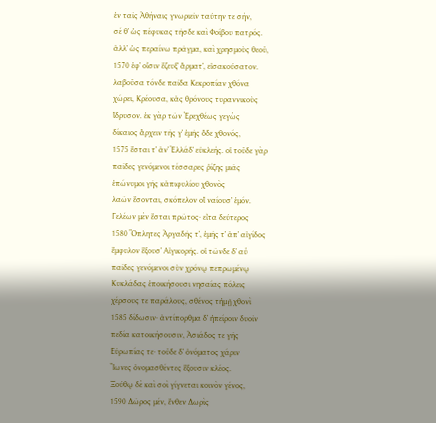ἐν ταῖς Ἀθήναις γνωριεῖν ταύτην τε σήν,
σέ θʼ ὡς πέφυκας τῆσδε καὶ Φοίβου πατρός.
ἀλλʼ ὡς περαίνω πρᾶγμα, καὶ χρησμοὺς θεοῦ,
1570 ἐφʼ οἷσιν ἔζευξʼ ἅρματʼ, εἰσακούσατον.
λαβοῦσα τόνδε παῖδα Κεκροπίαν χθόνα
χώρει, Κρέουσα, κἀς θρόνους τυραννικοὺς
ἵδρυσον. ἐκ γὰρ τῶν Ἐρεχθέως γεγὼς
δίκαιος ἄρχειν τῆς γʼ ἐμῆς ὅδε χθονός,
1575 ἔσται τʼ ἀνʼ Ἑλλάδʼ εὐκλεής. οἱ τοῦδε γὰρ
παῖδες γενόμενοι τέσσαρες ῥίζης μιᾶς
ἐπώνυμοι γῆς κἀπιφυλίου χθονὸς
λαῶν ἔσονται, σκόπελον οἳ ναίουσʼ ἐμόν.
Γελέων μὲν ἔσται πρῶτος· εἶτα δεύτερος
1580 Ὅπλητες Ἀργαδῆς τʼ, ἐμῆς τʼ ἀπʼ αἰγίδος
ἔμφυλον ἕξουσʼ Αἰγικορῆς. οἱ τῶνδε δʼ αὖ
παῖδες γενόμενοι σὺν χρόνῳ πεπρωμένῳ
Κυκλάδας ἐποικήσουσι νησαίας πόλεις
χέρσους τε παράλους, σθένος τἠμῇ χθονὶ
1585 δίδωσιν· ἀντίπορθμα δʼ ἠπείροιν δυοῖν
πεδία κατοικήσουσιν, Ἀσιάδος τε γῆς
Εὐρωπίας τε· τοῦδε δʼ ὀνόματος χάριν
Ἴωνες ὀνομασθέντες ἕξουσιν κλέος.
Ξούθῳ δὲ καὶ σοὶ γίγνεται κοινὸν γένος,
1590 Δῶρος μέν, ἔνθεν Δωρὶς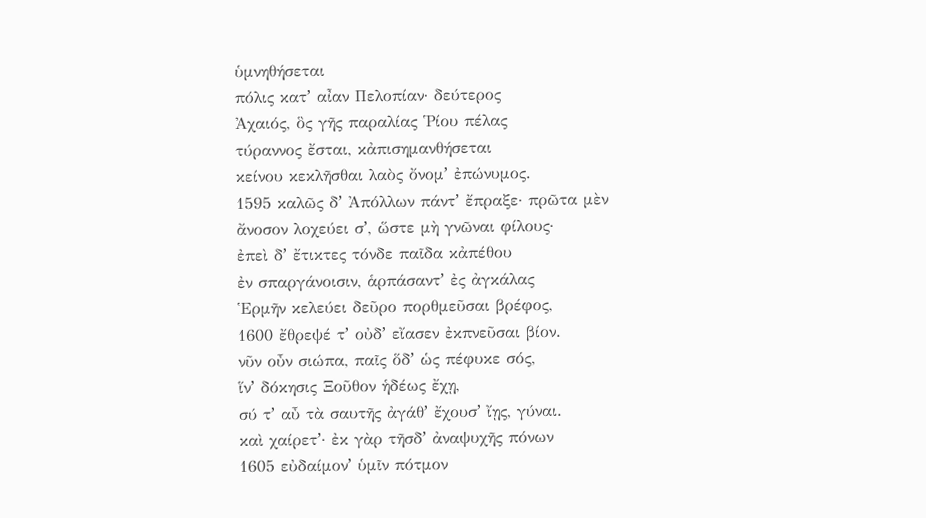ὑμνηθήσεται
πόλις κατʼ αἶαν Πελοπίαν· δεύτερος
Ἀχαιός, ὃς γῆς παραλίας Ῥίου πέλας
τύραννος ἔσται, κἀπισημανθήσεται
κείνου κεκλῆσθαι λαὸς ὄνομʼ ἐπώνυμος.
1595 καλῶς δʼ Ἀπόλλων πάντʼ ἔπραξε· πρῶτα μὲν
ἄνοσον λοχεύει σʼ, ὥστε μὴ γνῶναι φίλους·
ἐπεὶ δʼ ἔτικτες τόνδε παῖδα κἀπέθου
ἐν σπαργάνοισιν, ἁρπάσαντʼ ἐς ἀγκάλας
Ἑρμῆν κελεύει δεῦρο πορθμεῦσαι βρέφος,
1600 ἔθρεψέ τʼ οὐδʼ εἴασεν ἐκπνεῦσαι βίον.
νῦν οὖν σιώπα, παῖς ὅδʼ ὡς πέφυκε σός,
ἵνʼ δόκησις Ξοῦθον ἡδέως ἔχῃ,
σύ τʼ αὖ τὰ σαυτῆς ἀγάθʼ ἔχουσʼ ἴῃς, γύναι.
καὶ χαίρετʼ· ἐκ γὰρ τῆσδʼ ἀναψυχῆς πόνων
1605 εὐδαίμονʼ ὑμῖν πότμον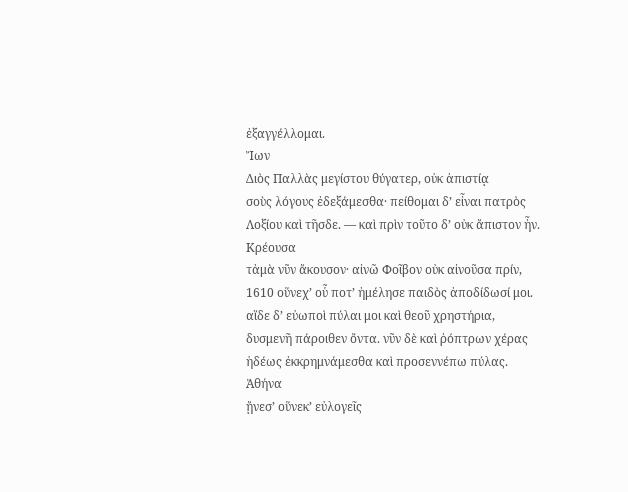ἐξαγγέλλομαι.
Ἴων
Διὸς Παλλὰς μεγίστου θύγατερ, οὐκ ἀπιστίᾳ
σοὺς λόγους ἐδεξάμεσθα· πείθομαι δʼ εἶναι πατρὸς
Λοξίου καὶ τῆσδε. — καὶ πρὶν τοῦτο δʼ οὐκ ἄπιστον ἦν.
Κρέουσα
τἀμὰ νῦν ἄκουσον· αἰνῶ Φοῖβον οὐκ αἰνοῦσα πρίν,
1610 οὕνεχʼ οὗ ποτʼ ἠμέλησε παιδὸς ἀποδίδωσί μοι.
αἵδε δʼ εὐωποὶ πύλαι μοι καὶ θεοῦ χρηστήρια,
δυσμενῆ πάροιθεν ὄντα. νῦν δὲ καὶ ῥόπτρων χέρας
ἡδέως ἐκκρημνάμεσθα καὶ προσεννέπω πύλας.
Ἀθήνα
ᾔνεσʼ οὕνεκʼ εὐλογεῖς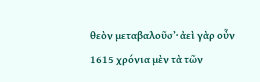θεὸν μεταβαλοῦσʼ· ἀεὶ γὰρ οὖν
1615 χρόνια μὲν τὰ τῶν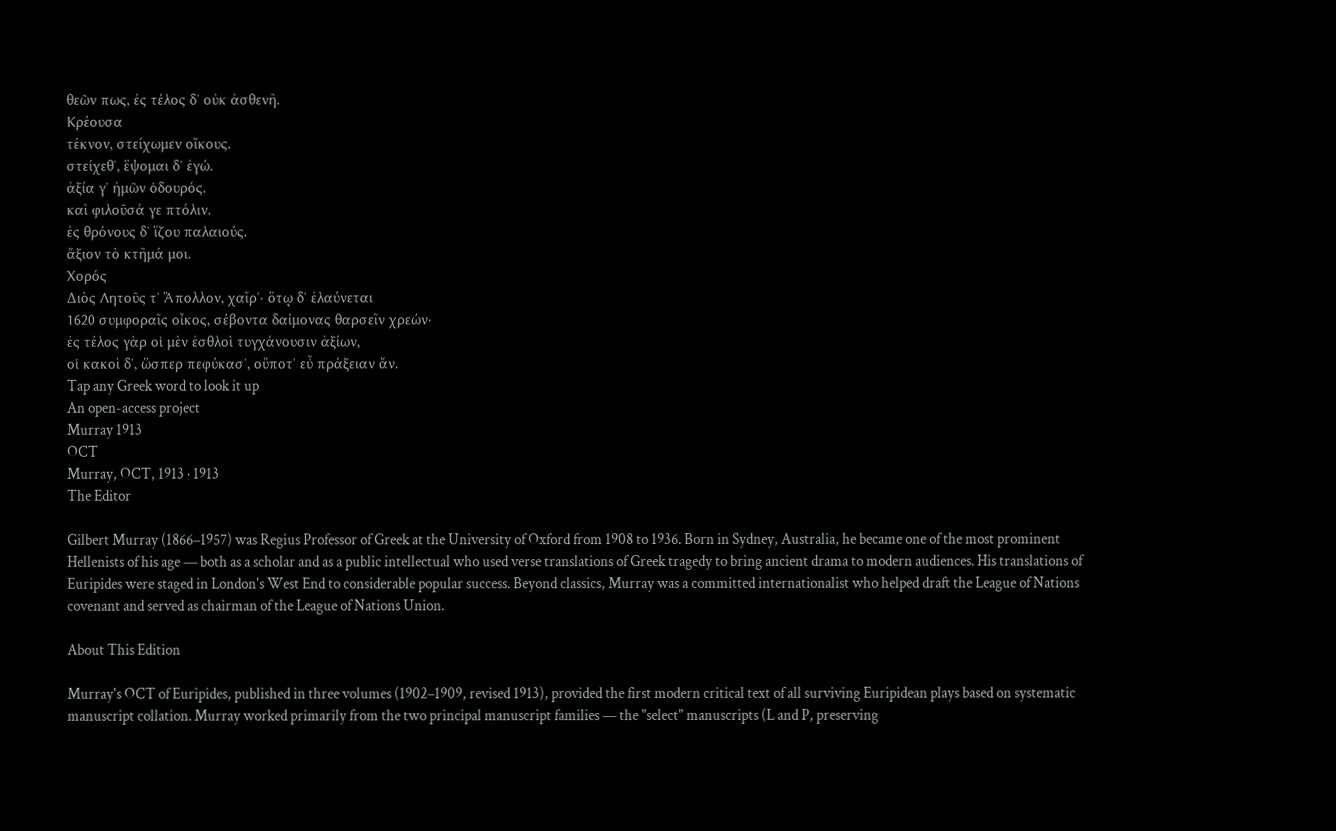θεῶν πως, ἐς τέλος δʼ οὐκ ἀσθενῆ.
Κρέουσα
τέκνον, στείχωμεν οἴκους.
στείχεθʼ, ἕψομαι δʼ ἐγώ.
ἀξία γʼ ἡμῶν ὁδουρός.
καὶ φιλοῦσά γε πτόλιν.
ἐς θρόνους δʼ ἵζου παλαιούς.
ἄξιον τὸ κτῆμά μοι.
Χορός
Διὸς Λητοῦς τʼ Ἄπολλον, χαῖρʼ· ὅτῳ δʼ ἐλαύνεται
1620 συμφοραῖς οἶκος, σέβοντα δαίμονας θαρσεῖν χρεών·
ἐς τέλος γὰρ οἱ μὲν ἐσθλοὶ τυγχάνουσιν ἀξίων,
οἱ κακοὶ δʼ, ὥσπερ πεφύκασʼ, οὔποτʼ εὖ πράξειαν ἄν.
Tap any Greek word to look it up
An open-access project
Murray 1913
OCT
Murray, OCT, 1913 · 1913
The Editor

Gilbert Murray (1866–1957) was Regius Professor of Greek at the University of Oxford from 1908 to 1936. Born in Sydney, Australia, he became one of the most prominent Hellenists of his age — both as a scholar and as a public intellectual who used verse translations of Greek tragedy to bring ancient drama to modern audiences. His translations of Euripides were staged in London's West End to considerable popular success. Beyond classics, Murray was a committed internationalist who helped draft the League of Nations covenant and served as chairman of the League of Nations Union.

About This Edition

Murray's OCT of Euripides, published in three volumes (1902–1909, revised 1913), provided the first modern critical text of all surviving Euripidean plays based on systematic manuscript collation. Murray worked primarily from the two principal manuscript families — the "select" manuscripts (L and P, preserving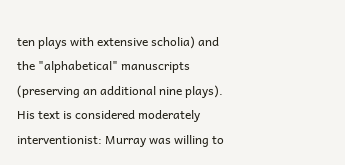ten plays with extensive scholia) and the "alphabetical" manuscripts (preserving an additional nine plays). His text is considered moderately interventionist: Murray was willing to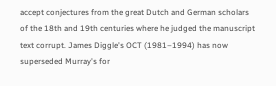accept conjectures from the great Dutch and German scholars of the 18th and 19th centuries where he judged the manuscript text corrupt. James Diggle's OCT (1981–1994) has now superseded Murray's for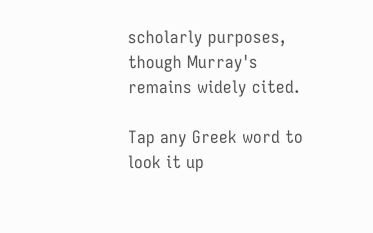scholarly purposes, though Murray's remains widely cited.

Tap any Greek word to look it up